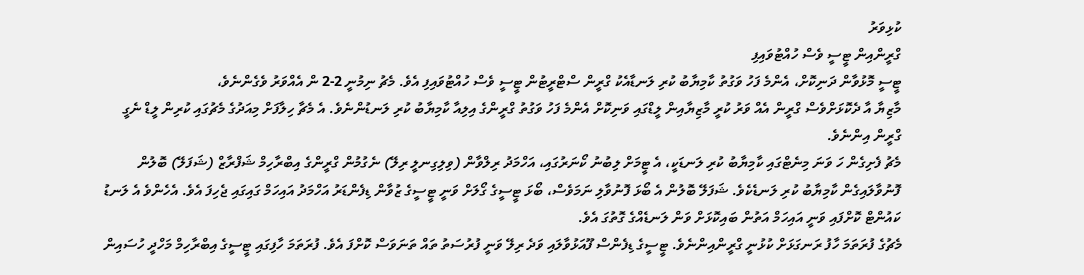ކުޅިވަރު
ގްރީންއިން ޓީސީ ވެސް ހުއްޓުވައިފި
ޓީސީ މޮޅުވާން ދަނިކޮށް، އެންމެ ފަހު ވަގުތު ކާމިޔާބު ކުރި ލަނޑާއެކު ގްރީން ސްޓްރީޓުން ޓީސީ ވެސް ހުއްޓުވައިފި އެވެ. މެޗު ނިމުނީ 2-2 ން އެއްވަރު ވެގެންނެވެ،
މާޒިޔާ އާ ދެކޮޅަށްވެސް ގްރީން އެއް ވަރު ކުރީ މާޒިޔާއިން ލީޑްގައި ވަނިކޮށް އެންމެ ފަހު ވަގުތު ގްރީންގެ އިލިއާ ކާމިޔާބު ކުރި ލަނޑުންނެވެ. އެ މެޗާ ހިލާފަށް މިއަދުގެ މެޗުގައި ކުރިން ލީޑް ނެގީ ގްރީން އިންނެވެ.
މެޗު ފެށިގެން ހަ ވަނަ މިނެޓްގައި ކާމިޔާބު ކުރި ލަނޑަކީ، އެ ޓީމަށް ލިބުނު ކޯނަރުގައި، އަހްމަދު ރިލްވާން (ވިލިގިނލީ ރިލޭ) ނެގުމުން ގްރީންގެ އިބްރާހިމް ޝަފްރާޒް (ޝަފަލޭ) ބޮލުން ފޮނުވާލައިގެން ކާމިޔާބު ކުރި ލަނޑެކެވެ. ޝަފަލޭ ބޮލުން އެ ބޯޅަ ފޮނުވާލި ނަމަވެސް، ބޯޅަ ޓީސީގެ ގޯލަށް ވަނީ ޓީސީގެ ޒުވާން ޑިފެންޑަރު އަހްމަދު އައިހަމް ގައިގައި ޖެހިފަ އެވެ. އެހެންވެ އެ ލަނޑު ކައުންޓް ކޮށްފައި ވަނީ އައިހަމް އަތުން ބައިކޮޅަށް ވަން ލަނޑެއްގެ ގޮތުގަ އެވެ.
މެޗުގެ ފުރަތަމަ ހާފު ރަނގަޅަށް ކުޅުނީ ގްރީންއިންނެވެ. ޓީސީގެ ޑިފެންސް ފޫއަޅުވާލައި ވަދެ ރިލޭ ވަނީ ފުރުސަތު ތައް ތަނަވަސް ކޮށްފަ އެވެ. ފުރަތަމަ ހާފިގައި ޓީސީގެ އިބްރާހިމް މަހްދީ ހުސައިން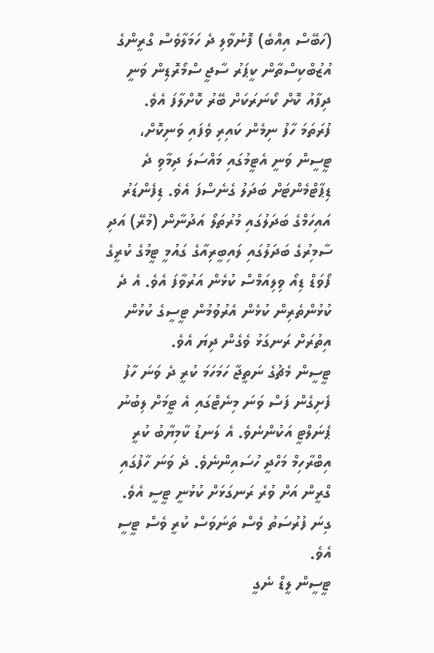(ހަބޭސް އިއްބެ) ފޮނުވާލި ދެ ހަމަލާވެސް ގްރީންގެ އުޒުބްކިސްތާން ކީޕަރު ސާޖީ ސްމޯރޮޑިން ވަނީ ދިފާއު ކޮށް ކޯނަރަކަށް ބޭރު ކޮށްލާފަ އެވެ.
ފުރަތަމަ ހާފު ނިމެން ކައިރި ވެފައި ވަނިކޮށް، ޓީސީން ވަނީ އެޓީމުގައި މައްސަލަ ދިމާވި ދެ ޑިޕާޓްމެންޓަށް ބަދަލު ގެނެސްފަ އެވެ. ޑިފެންޑަރު އައިހަމްގެ ބަދަލުގައި މުރުތަލޯ އަދުނާން (މުރޭ) އަދި ސާމިރުގެ ބަދަލުގައި ލައިބީރިއާގެ ގައުމީ ޓީމުގެ ކުރީގެ ފޯވަޑް ޑިއޯ ވިލިއަމްސް ކުޅެން އަރުވާފަ އެވެ. އެ ދެ ކުޅުންތެރިން ކުޅެން އެރުވުމުން ޓީސީގެ ކުޅުން އިތުރަށް ރަނގަޅު ވެގެން ދިޔަ އެވެ.
ޓީސީން މެޗުގެ ނަތީޖާ ހަމަހަމަ ކުރީ ދެ ވަނަ ހާފު ފެށިގެން ފަސް ވަނަ މިނެޓްގައި އެ ޓީމަށް ލިބުނު ޕެނަލްޓީ އަކުންނެވެ. އެ ލަނޑު ކާމިޔާބު ކުރީ އިބްރާހިމް މަހްދީ ހުސައިންނެވެ. ދެ ވަނަ ހާފުގައި ގްރީން އަށް ވުރެ ރަނގަޅަށް ކުޅުނީ ޓީސީ އެވެ. ގިނަ ފުރުސަތު ވެސް ތަނަވަސް ކުރީ ވެސް ޓީސީ އެވެ.
ޓީސީން ލީޑް ނެގީ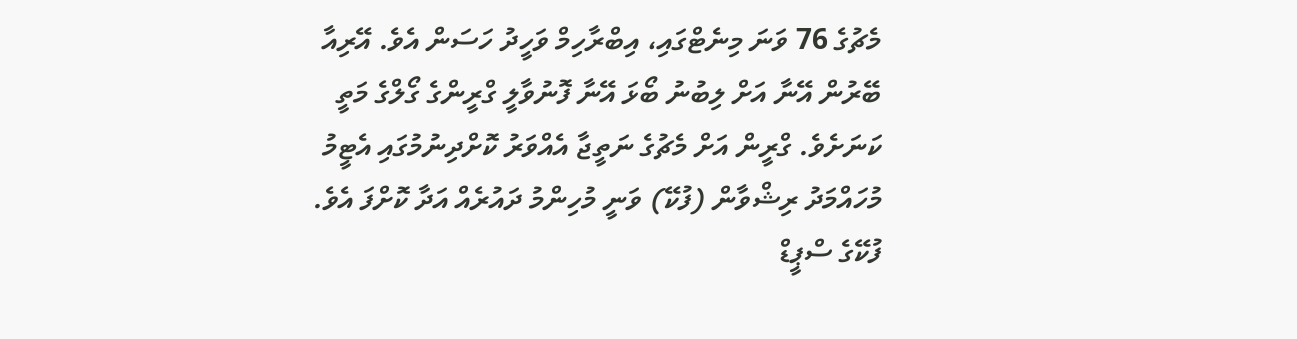މެޗުގެ 76 ވަނަ މިނެޓްގައި، އިބްރާހިމް ވަހީދު ހަސަން އެވެ. އޭރިއާ ބޭރުން އޭނާ އަށް ލިބުނު ބޯޅަ އޭނާ ފޮނުވާލީ ގްރީންގެ ގޯލްގެ މަތީ ކަނަށެވެ. ގްރީން އަށް މެޗުގެ ނަތީޖާ އެއްވަރު ކޮށްދިނުމުގައި އެޓީމު މުހައްމަދު ރިޝްވާން (ފުކޭ) ވަނީ މުހިންމު ދައުރެއް އަދާ ކޮށްފަ އެވެ. ފުކޭގެ ސްޕީޑް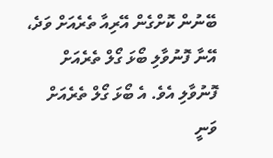ބޭނުން ކޮށްގެން އޭރިއާ ތެރެއަށް ވަދެ، އޭނާ ފޮނުވާލި ބޯޅަ ގޯލް ތެރެއަށް ފޮނުވާލި އެވެ. އެ ބޯޅަ ގޯލް ތެރެއަށް ވަނީ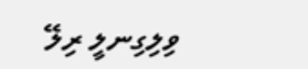ވިލިގިނލީ ރިލޭ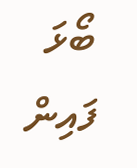ބޯޅަ ފައިން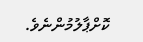ކޮށްޕާލުމުންނެވެ.